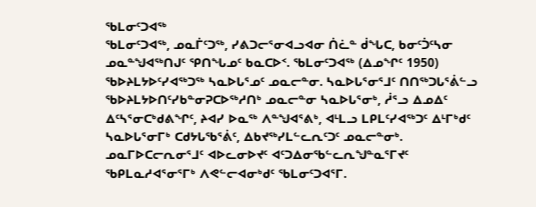ᖃᒪᓂᑦᑐᐊᖅ
ᖃᒪᓂᑦᑐᐊᖅ, ᓄᓇᒦᑦᑐᖅ, ᓯᕕᑐᓕᕐᓂᐊᓗᐊᓂ ᑏᓛᓐ ᑰᖓᑕ, ᑲᓂᑦᑑᑦᓴᓂ ᓄᓇᓐᖑᐊᖅᑎᒍᑦ ᕿᑎᖓᓄᑦ ᑲᓇᑕᐅᑉ. ᖃᒪᓂᑦᑐᐊᖅ (ᐃᓄᖏᑦ 1950) ᖃᐅᔨᒪᔭᐅᑦᓯᐊᖅᑐᖅ ᓴᓇᐅᒐᕐᓄᑦ ᓄᓇᓕᓐᓂ. ᓴᓇᐅᒐᕐᓂᕐᒧᑦ ᑎᑎᖅᑐᒐᕐᕖᓪᓗ ᖃᐅᔨᒪᔭᐅᑎᑦᓯᑲᓐᓂᕈᑕᐅᖅᓱᑎᒃ ᓄᓇᓕᓐᓂ ᓴᓇᐅᒐᕐᓂᒃ, ᓲᕐᓗ ᐃᓄᐃᑦ ᐃᑦᓴᕐᓂᑕᒃᑯᕕᖏᑦ, ᔨᐊᓯ ᐅᓇᖅ ᐱᓐᖑᐊᕐᕕᒃ, ᐊᒻᒪᓗ ᒪᑭᒪᑦᓯᐊᖅᑐᑦ ᐃᒻᒥᒃᑯᑦ ᓴᓇᐅᒐᕐᓂᒥᒃ ᑕᑯᔭᒐᖃᕐᕖᑦ, ᐃᑲᔪᖅᓯᒪᓪᓚᕆᑦᑐᑦ ᓄᓇᓕᓐᓂᒃ. ᓄᓇᒥᐅᑕᓕᕆᓂᕐᒧᑦ ᐊᐅᓚᓂᐅᔪᑦ ᐊᑦᑐᐃᓂᖃᓪᓚᕆᖑᓐᓇᕐᒥᔪᑦ ᖃᑭᒪᓇᓱᐊᕐᓂᕐᒥᒃ ᐱᕙᓪᓕᐊᓂᒃᑯᑦ ᖃᒪᓂᑦᑐᐊᕐᒥ.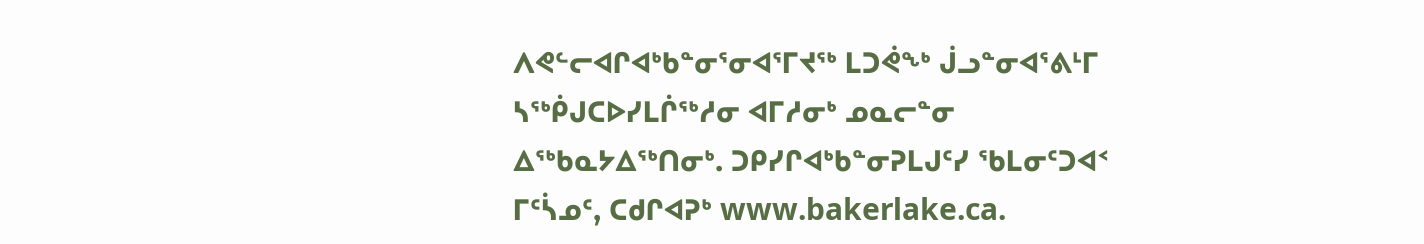ᐱᕙᓪᓕᐊᒋᐊᒃᑲᓐᓂᕐᓂᐊᕐᒥᔪᖅ ᒪᑐᕚᖕᒃ ᒎᓗᓐᓂᐊᕐᕕᒻᒥ ᓴᖅᑮᒍᑕᐅᓯᒪᒌᖅᓱᓂ ᐊᒥᓱᓂᒃ ᓄᓇᓕᓐᓂ ᐃᖅᑲᓇᔭᐃᖅᑎᓂᒃ. ᑐᑭᓯᒋᐊᒃᑲᓐᓂᕈᒪᒍᑦᓯ ᖃᒪᓂᑦᑐᐊᑉ ᒥᑦᓵᓄᑦ, ᑕᑯᒋᐊᕈᒃ www.bakerlake.ca.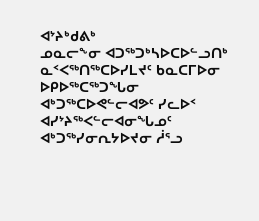ᐊᔾᔨᒃᑯᕕᒃ
ᓄᓇᓕᖕᓂ ᐊᑐᖅᑐᒃᓴᐅᑕᐅᓪᓗᑎᒃ ᓇᑉᐸᖅᑎᖅᑕᐅᓯᒪᔪᑦ ᑲᓇᑕᒥᐅᓂ ᐅᑭᐅᖅᑕᖅᑐᖓᓂ ᐊᒃᑐᖅᑕᐅᕙᓪᓕᐊᕗᑦ ᓯᓚᐅᑉ ᐊᓯᔾᔨᖅᐸᓪᓕᐊᓂᖓᓄᑦ ᐊᒃᑐᖅᓯᓂᕆᔭᐅᔪᓂ ᓲᕐᓗ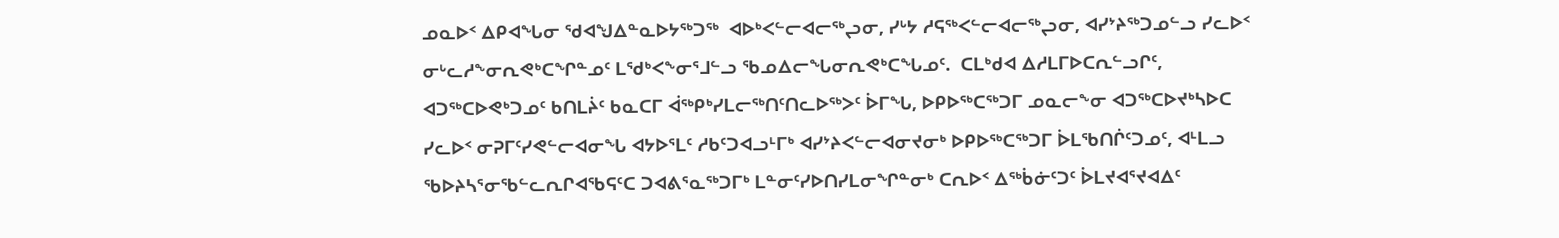ᓄᓇᐅᑉ ᐃᑭᐊᖓᓂ ᖁᐊᖑᐃᓐᓇᐅᔭᖅᑐᖅ  ᐊᐅᒃᐸᓪᓕᐊᓕᖅᖢᓂ, ᓯᒡᔭ ᓱᕋᖅᐸᓪᓕᐊᓕᖅᖢᓂ, ᐊᓯᔾᔨᖅᑐᓄᓪᓗ ᓯᓚᐅᑉ ᓂᒡᓚᓱᖕᓂᕆᕙᒃᑕᖏᓐᓄᑦ ᒪᖁᒃᐸᖕᓂᕐᒧᓪᓗ ᖃᓄᐃᓕᖓᓂᕆᕙᒃᑕᖓᓄᑦ.  ᑕᒪᒃᑯᐊ ᐃᓱᒪᒥᐅᑕᕆᓪᓗᒋᑦ, ᐊᑐᖅᑕᐅᕙᒃᑐᓄᑦ ᑲᑎᒪᔩᑦ ᑲᓇᑕᒥ ᐋᖅᑭᒃᓯᒪᓕᖅᑎᑦᑎᓚᐅᖅᐳᑦ ᐆᒥᖓ, ᐅᑭᐅᖅᑕᖅᑐᒥ ᓄᓇᓕᖕᓂ ᐊᑐᖅᑕᐅᔪᒃᓴᐅᑕ
ᓯᓚᐅᑉ ᓂᕈᒥᑦᓯᕙᓪᓕᐊᓂᖓ ᐊᔭᐅᕐᒪᑦ ᓱᑲᑦᑐᐊᓗᒻᒥᒃ ᐊᓯᔾᔨᐸᓪᓕᐊᓂᔪᓂᒃ ᐅᑭᐅᖅᑕᖅᑐᒥ ᐆᒪᖃᑎᒌᑦᑐᓄᑦ, ᐊᒻᒪᓗ ᖃᐅᔨᓴᕐᓂᖃᓪᓚᕆᒋᐊᖃᕋᑦᑕ ᑐᐊᕕᕐᓇᖅᑐᒥᒃ ᒪᓐᓂᑦᓯᐅᑎᓯᒪᓂᖏᓐᓂᒃ ᑕᕆᐅᑉ ᐃᖅᑳᓃᑦᑐᑦ ᐆᒪᔪᐊᕐᔪᐊᐃᑦ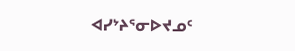ᐊᓯᔾᔨᕐᓂᐅᔪᓄᑦ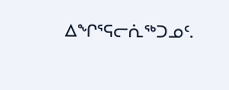ᐃᖏᕐᕋᓕᕇᖅᑐᓄᑦ.